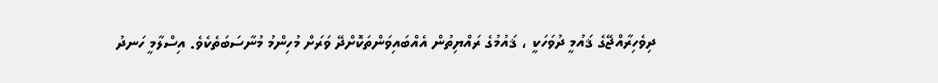ދިވެހިރާއްޖޭގެ ޤައުމީ ދުވަހަކީ ، ޤައުމުގެ ރައްޔިތުން އެއްބައިވަންތަކޮށްދޭ ވަރަށް މުހިންމު މުނާސަބަތެކެވެ. އިސްލާމީ ހަނދު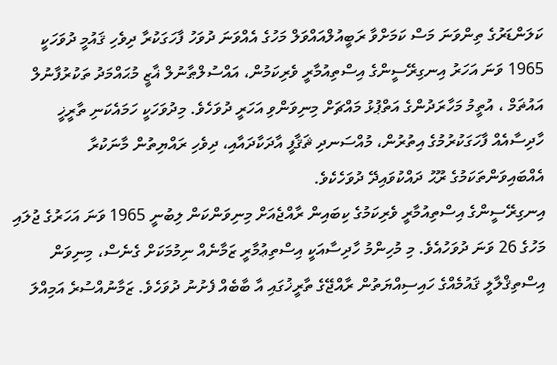ކަލަންޑަރުގެ ތިންވަނަ މަސް ކަމަށްވާ ރަބީއުލްއައްވަލް މަހުގެ އެއްވަނަ ދުވަހު ފާހަގަކުރާ ދިވެހި ޤައުމީ ދުވަހަކީ 1965 ވަނަ އަހަރު އިނގިރޭސީންގެ އިސްތިއުމާރީ ވެރިކަމުން، އައްސުލްޠާނުލް ޣާޒީ މުޙައްމަދު ތަކުރުފާނުލް އައުޡަމް ، އުތީމު މަހާރަދުންގެ އަތްޕުޅު މައްޗަށް މިނިވަންވި އަހަރީ ދުވަހެވެ. މިދުވަހަކީ ހަމައެކަނި ތާރީޚީ ހާދިސާއެއް ފާހަގަކުރުމުގެ އިތުރުން، މުއްސަނދި ޘަޤާފީ އާދަކާދައާއި، ދިވެހި ރައްޔިތުން މާނަކުރާ އެއްބައިވަންތަކަމުގެ ރޫޙު ދައްކުވައިދޭ ދުވަހެކެވެ.
އިނގިރޭސީންގެ އިސްތިއުމާރީ ވެރިކަމުގެ ކިބައިން ރާއްޖެއަށް މިނިވަންކަން ލިބުނީ 1965 ވަނަ އަހަރުގެ ޖުލައި މަހުގެ 26 ވަނަ ދުވަހުއެވެ. މި މުހިންމު ހާދިސާއަކީ އިސްތިޢުމާރީ ޒަމާނެއް ނިމުމަކަށް ގެނެސް، މިނިވަން އިސްތިޤްލާލީ ޤައުމެއްގެ ހައިސިއްޔަތުން ރާއްޖޭގެ ތާރީޚުގައި އާ ބާބެއް ފެށުނު ދުވަހެވެ. ޒަމާނުއްސުރެ އަމިއްލަ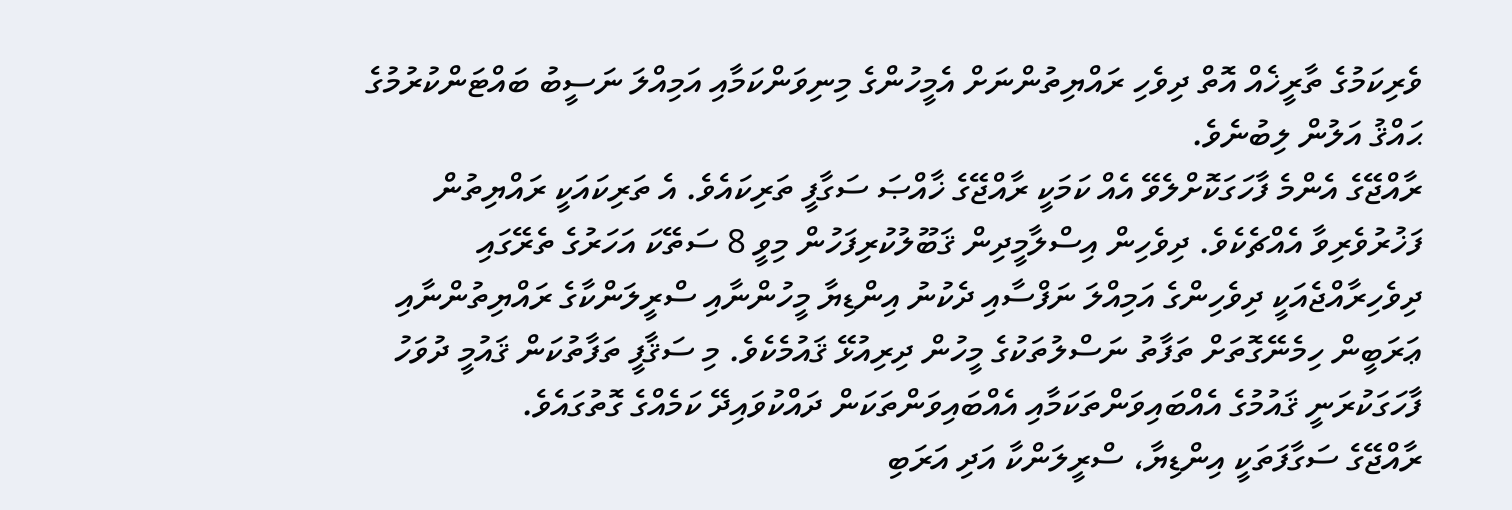ވެރިކަމުގެ ތާރީޚެއް އޮތް ދިވެހި ރައްޔިތުންނަށް އެމީހުންގެ މިނިވަންކަމާއި އަމިއްލަ ނަސީބު ބައްޓަންކުރުމުގެ ޙައްޤު އަލުން ލިބުނެވެ.
ރާއްޖޭގެ އެންމެ ފާހަގަކޮށްލެވޭ އެއް ކަމަކީ ރާއްޖޭގެ ޚާއްޞަ ސަގާފީ ތަރިކައެވެ. އެ ތަރިކައަކީ ރައްޔިތުން ފަޚުރުވެރިވާ އެއްޗެކެވެ. ދިވެހިން އިސްލާމީދިން ޤަބޫލުކުރިފަހުން މިވީ 8 ސަތޭކަ އަހަރުގެ ތެރޭގައި ދިވެހިރާއްޖެއަކީ ދިވެހިންގެ އަމިއްލަ ނަފްސާއި ދެކުނު އިންޑިޔާ މީހުންނާއި ސްރީލަންކާގެ ރައްޔިތުންނާއި ޢަރަބީން ހިމެނޭގޮތަށް ތަފާތު ނަސްލުތަކުގެ މީހުން ދިރިއުޅޭ ޤައުމެކެވެ. މި ސަޤާފީ ތަފާތުކަން ޤައުމީ ދުވަހު ފާހަގަކުރަނީ ޤައުމުގެ އެއްބައިވަންތަކަމާއި އެއްބައިވަންތަކަން ދައްކުވައިދޭ ކަމެއްގެ ގޮތުގައެވެ.
ރާއްޖޭގެ ސަގާފަތަކީ އިންޑިޔާ، ސްރީލަންކާ އަދި އަރަބި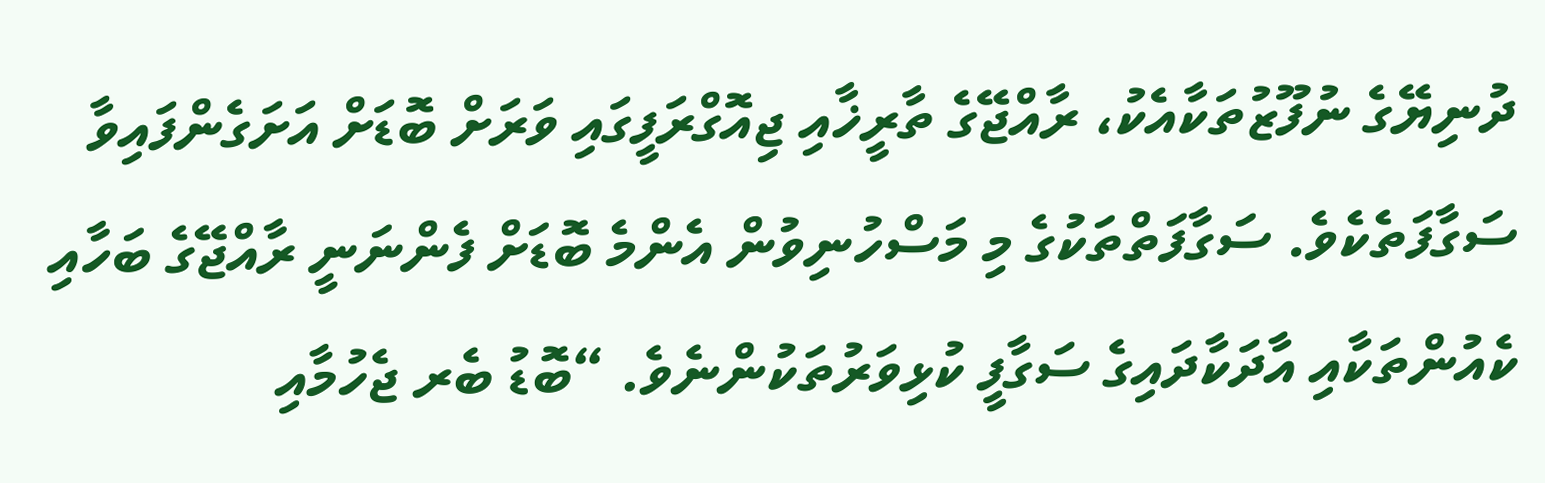ދުނިޔޭގެ ނުފޫޒުތަކާއެކު، ރާއްޖޭގެ ތާރީޚާއި ޖިއޮގްރަފީގައި ވަރަށް ބޮޑަށް އަށަގެންފައިވާ ސަގާފަތެކެވެ. ސަގާފަތްތަކުގެ މި މަސްހުނިވުން އެންމެ ބޮޑަށް ފެންނަނީ ރާއްޖޭގެ ބަހާއި ކެއުންތަކާއި އާދަކާދައިގެ ސަގާފީ ކުޅިވަރުތަކުންނެވެ. “ބޮޑު ބެރ ޖެހުމާއި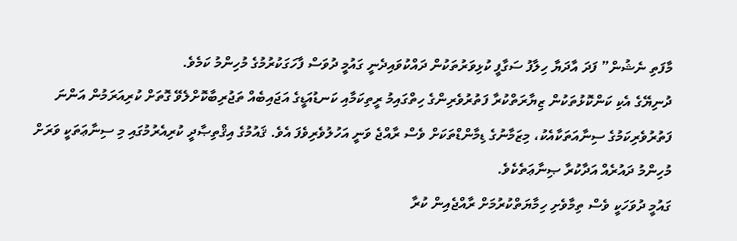މާފަތި ނެޝުން” ފަދަ އާދަޔާ ހިލާފު ސަގާފީ ކުޅިވަރުތަކުން ދައްކުވައިދެނީ ގައުމީ ދުވަސް ފާހަގަކުރުމުގެ މުހިންމު ކަމެވެ.
ދުނިޔޭގެ އެކި ކަންކޮޅުތަކުން ޒިޔާރަތްކުރާ ފަތުރުވެރިންގެ ހިތްގައިމު ރީތިކަމާއި ކަނޑުއަޑީގެ އަޖައިބެއް ތަޖުރިބާކޮށްލެވޭ ގޮތަށް ކުރިއަރަމުން އަންނަ ފަތުރުވެރިކަމުގެ ސިނާއަތަކާއެކު، މިޒަމާނުގެ ޑިމާންޑްތަކަށް ވެސް ރާއްޖެ ވަނީ އަހުލުވެރިވެފަ އެވެ. ޤައުމުގެ އިޤްތިޞާދީ ކުރިއެރުމުގައި މި ސިނާޢަތަކީ ވަރަށް މުހިންމު ދައުރެއް އަދާކުރާ ޞިނާޢަތެކެވެ.
ގައުމީ ދުވަހަކީ ވެސް ތިމާވެށި ހިމާޔަތްކުރުމަށް ރާއްޖެއިން ކުރާ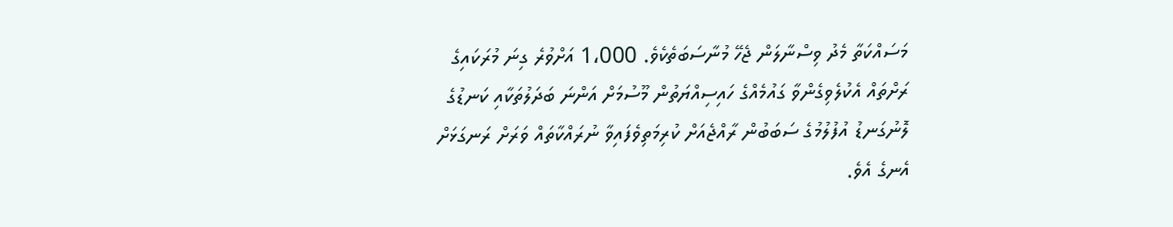މަސައްކަތާ މެދު ވިސްނާލަން ޖެހޭ މުނާސަބަތެކެވެ. 1،000 އަށްވުރެ ގިނަ މުރަކައިގެ ރަށްތައް އެކުލެވިގެންވާ ގައުމެއްގެ ހައިސިއްޔަތުން މޫސުމަށް އަންނަ ބަދަލުތަކާއި ކަނޑުގެ ލޮނުގަނޑު އުފުލުމުގެ ސަބަބުން ރާއްޖެއަށް ކުރިމަތިވެފައިވާ ނުރައްކާތައް ވަރަށް ރަނގަޅަށް އެނގެ އެވެ.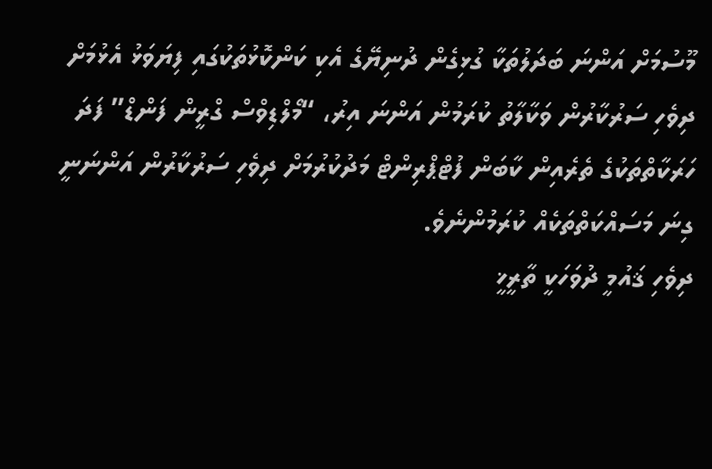މޫސުމަށް އަންނަ ބަދަލުތަކާ ގުޅިގެން ދުނިޔޭގެ އެކި ކަންކޮޅުތަކުގައި ފިޔަވަޅު އެޅުމަށް ދިވެހި ސަރުކާރުން ވަކާލާތު ކުރަމުން އަންނަ އިރު، “މޯލްޑިވްސް ގްރީން ފަންޑް” ފަދަ ހަރަކާތްތަކުގެ ތެރެއިން ކާބަން ފުޓްޕްރިންޓް މަދުކުރުމަށް ދިވެހި ސަރުކާރުން އަންނަނީ ގިނަ މަސައްކަތްތަކެއް ކުރަމުންނެވެ.
ދިވެހި ޤައުމީ ދުވަހަކީ ތާރީޚީ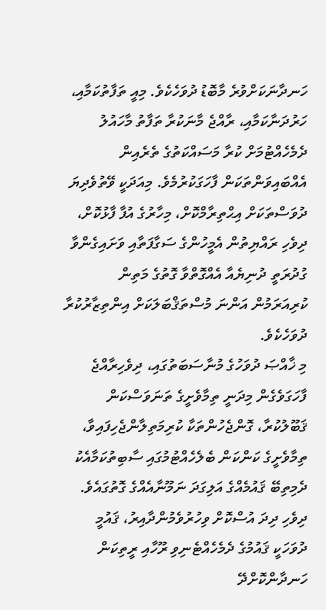ހަނދާނަކަށްވުރެ މާބޮޑު ދުވަހެކެވެ. މިއީ ތަފާތުކަމާއި، ހަރުދަނާކަމާއި، ރާއްޖެ މާނަކުރާ ތަފާތު މާހައުލު ދެމެހެއްޓުމަށް ކުރާ މަސައްކަތުގެ ތެރެއިން އެއްބައިވަންތަކަން ފާހަގަކުރުމެވެ. މިއަދަކީ ވޭތުވެދިޔަ ދުވަސްތަކަށް އިޙްތިރާމްކޮށް، މިހާރުގެ އުފާ ފާޅުކޮށް، ދިވެހި ރައްޔިތުން އެމީހުންގެ ސަގާފަތާއި ވަށައިގެންވާ ގުދުރަތީ ދުނިޔެއާ އެއްގޮތްވާ ގޮތުގެ މަތިން ކުރިއަރަމުން އަންނަ މުސްތަޤްބަލަކަށް އިންތިޒާރުކުރާ ދުވަހެކެވެ.
މި ޚާއްޞަ ދުވަހުގެ މުނާސަބަތުގައި، ދިވެހިރާއްޖެ ފާހަގަވެގެން މިދަނީ ތިމާވެށީގެ ތަނަވަސްކަން ޤަބޫލުކުރާ، ގޮންޖެހުންތަކާ ކުރިމަތިލާންޖެހިފައިވާ، ތިމާވެށީގެ ކަންކަން ބެލެހެއްޓުމުގައި ސާބިތުކަމާއެކު ދެމިތިބޭ ޤައުމެއްގެ އަލިގަދަ ނަމޫނާއެއްގެ ގޮތުގައެވެ. ދިވެހި ދިދަ އުސްކޮށް ވިހުރުވެމުންދާއިރު، ޤައުމީ ދުވަހަކީ ޤައުމުގެ ދެމެހެއްޓެނިވި ރޫހާއި ރީތިކަން ހަނދާންކޮށްދޭ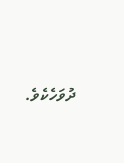ދުވަހެކެވެ.